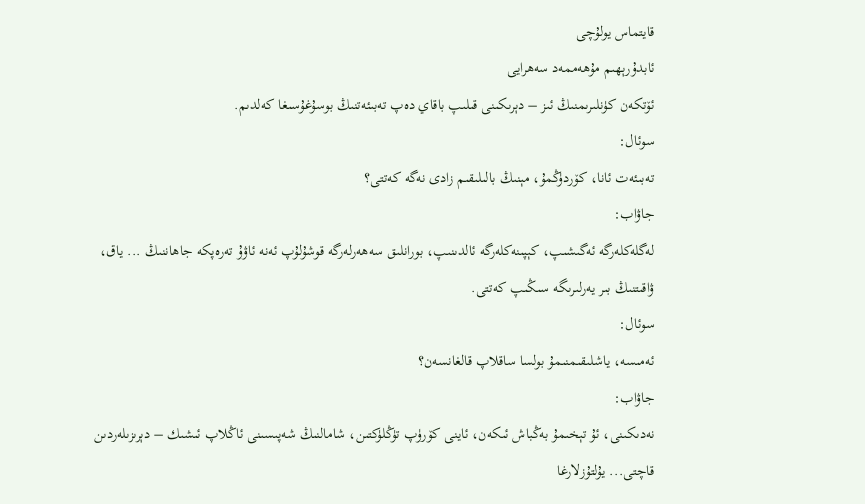قايتماس يولۇچى
ئابدۇرېھىم مۇھەممەد سەھرايى
ئۆتكەن كۈنلىرىمنىڭ ئىز – دېرىكىنى قىلىپ باقاي دەپ تەبىئەتنىڭ بوسۇغۇسىغا كەلدىم.
سوئال:
تەبىئەت ئانا، كۆردۈڭمۇ، مېنىڭ بالىلىقىم زادى نەگە كەتتى؟
جاۋاب:
لەگلەكلەرگە ئەگىشىپ، كېپىنەكلەرگە ئالدىنىپ، بورانلىق سەھەرلەرگە قوشۇلۇپ ئەنە ئاۋۇ تەرەپكە جاھاننىڭ ... ياق، ۋاقىتنىڭ بىر يەرلىرىگە سىڭىپ كەتتى.
سوئال:
ئەمىسە، ياشلىقىمنىمۇ بولسا ساقلاپ قالغانسەن؟
جاۋاب:
نەدىكىنى، ئۇ تېخىمۇ بەڭباش ئىكەن، ئاينى كۆرۈپ تۈڭلۈكتىن، شامالنىڭ شەپىسىنى ئاڭلاپ ئىشىك – دېرىزىلەردىن قاچتى... يۇلتۇزلارغا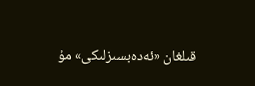قىلغان «ئەدەبسىزلىكى» مۇ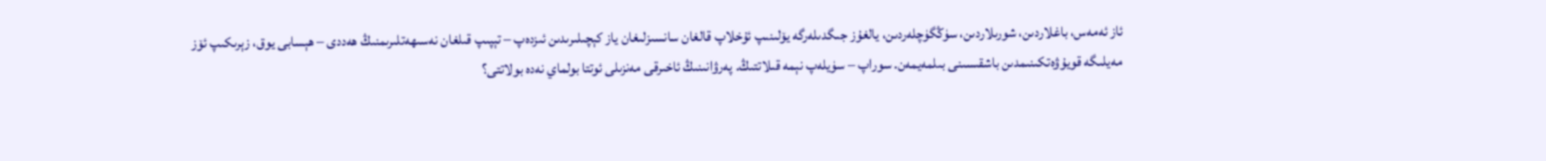ئاز ئەمەس، باغلاردىن، شورىلاردىن، سۈڭگۈچلەردىن، يالغۇز جىگدىلەرگە يۆلىنىپ ئۇخلاپ قالغان سانسىزلىغان ياز كېچىلىرىدىن ئىزدەپ – تېپىپ قىلغان نەسىھەتلىرىمنىڭ ھەددى – ھېسابى يوق، زېرىكىپ ئۆز مەيلىگە قويۇۋەتكىنىمدىن باشقىسىنى بىلمەيمەن. سوراپ – سۈيلەپ نېمە قىلاتتىڭ. پەرۋانىنىڭ ئاخىرقى مەنزىلى ئوتتا بولماي نەدە بولاتتى؟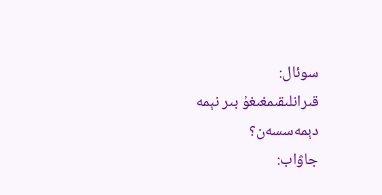سوئال:
قىرانلىقىمغىغۇ بىر نېمە دېمەسسەن؟
جاۋاب: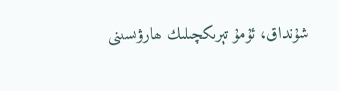شۇنداق، ئۇمۇ تېرىكچىلىك ھارۋىسىنى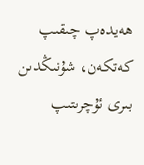ھەيدەپ چىقىپ كەتكەن، شۇنىڭدىن بىرى ئۇچرىتىپ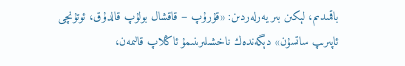باقمىدىم، لېكىن بىر يەرلەردىن: «قۇرۇپ – قاقشال بولۇپ قالدۇق، ئوتۇنچى ئاپىرىپ ساتسۇن» دېگەندەك ناخشىلىرىنىمۇ ئاڭلاپ قالىمەن،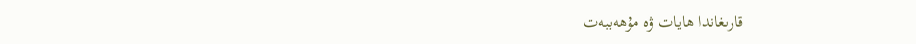قارىغاندا ھايات ۋە مۇھەببەت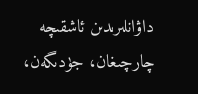داۋانلىرىدىن ئاشقىچە چارچىغان، جۈدىگەن،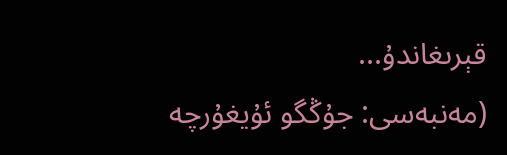قېرىغاندۇ...
(مەنبەسى: جۇڭگو ئۇيغۇرچە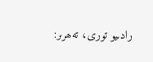رادىيو تورى، تەھرىر: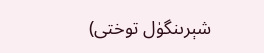شېرىنگۈل توختى)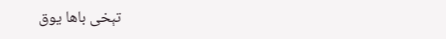تېخى باھا يوق